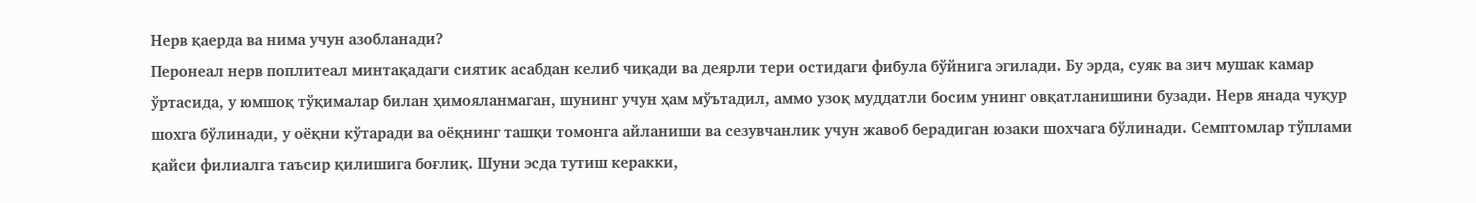Нерв қаерда ва нима учун азобланади?
Перонеал нерв поплитеал минтақадаги сиятик асабдан келиб чиқади ва деярли тери остидаги фибула бўйнига эгилади. Бу эрда, суяк ва зич мушак камар ўртасида, у юмшоқ тўқималар билан ҳимояланмаган, шунинг учун ҳам мўътадил, аммо узоқ муддатли босим унинг овқатланишини бузади. Нерв янада чуқур шохга бўлинади, у оёқни кўтаради ва оёқнинг ташқи томонга айланиши ва сезувчанлик учун жавоб берадиган юзаки шохчага бўлинади. Семптомлар тўплами қайси филиалга таъсир қилишига боғлиқ. Шуни эсда тутиш керакки,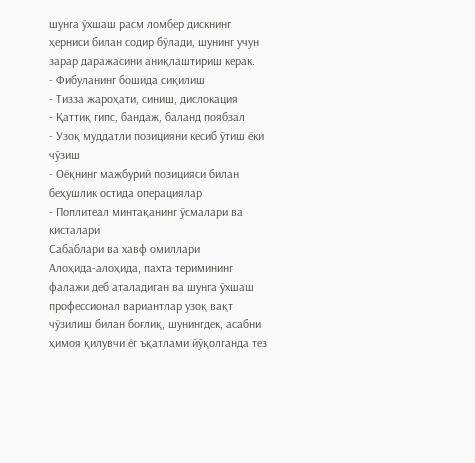шунга ўхшаш расм ломбер дискнинг ҳерниси билан содир бўлади, шунинг учун зарар даражасини аниқлаштириш керак.
- Фибуланинг бошида сиқилиш
- Тизза жароҳати, синиш, дислокация
- Қаттиқ гипс, бандаж, баланд поябзал
- Узоқ муддатли позицияни кесиб ўтиш ёки чўзиш
- Оёқнинг мажбурий позицияси билан беҳушлик остида операциялар
- Поплитеал минтақанинг ўсмалари ва кисталари
Сабаблари ва хавф омиллари
Алоҳида-алоҳида, пахта теримининг фалажи деб аталадиган ва шунга ўхшаш профессионал вариантлар узоқ вақт чўзилиш билан боғлиқ, шунингдек, асабни ҳимоя қилувчи ёг ъқатлами йўқолганда тез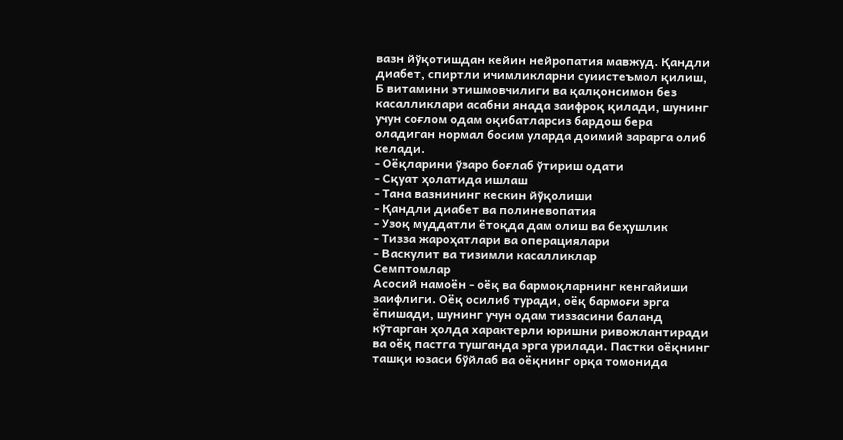вазн йўқотишдан кейин нейропатия мавжуд. Қандли диабет, спиртли ичимликларни суиистеъмол қилиш, Б витамини этишмовчилиги ва қалқонсимон без касалликлари асабни янада заифроқ қилади, шунинг учун соғлом одам оқибатларсиз бардош бера оладиган нормал босим уларда доимий зарарга олиб келади.
- Оёқларини ўзаро боғлаб ўтириш одати
- Сқуат ҳолатида ишлаш
- Тана вазнининг кескин йўқолиши
- Қандли диабет ва полиневопатия
- Узоқ муддатли ётоқда дам олиш ва беҳушлик
- Тизза жароҳатлари ва операциялари
- Васкулит ва тизимли касалликлар
Семптомлар
Асосий намоён - оёқ ва бармоқларнинг кенгайиши заифлиги. Оёқ осилиб туради, оёқ бармоғи эрга ёпишади, шунинг учун одам тиззасини баланд кўтарган ҳолда характерли юришни ривожлантиради ва оёқ пастга тушганда эрга урилади. Пастки оёқнинг ташқи юзаси бўйлаб ва оёқнинг орқа томонида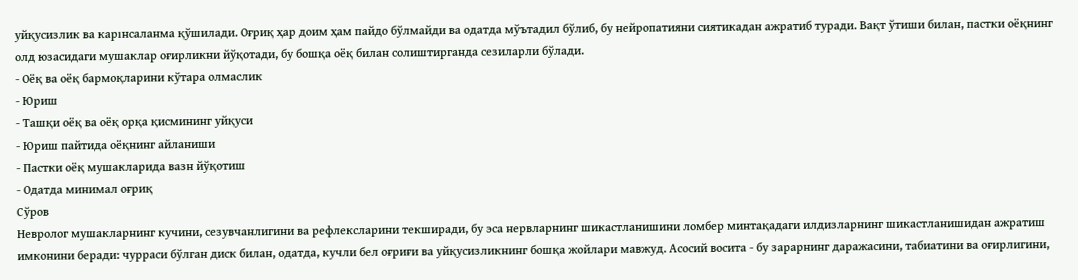уйқусизлик ва карıнсаланма қўшилади. Оғриқ ҳар доим ҳам пайдо бўлмайди ва одатда мўътадил бўлиб, бу нейропатияни сиятикадан ажратиб туради. Вақт ўтиши билан, пастки оёқнинг олд юзасидаги мушаклар оғирликни йўқотади, бу бошқа оёқ билан солиштирганда сезиларли бўлади.
- Оёқ ва оёқ бармоқларини кўтара олмаслик
- Юриш
- Ташқи оёқ ва оёқ орқа қисмининг уйқуси
- Юриш пайтида оёқнинг айланиши
- Пастки оёқ мушакларида вазн йўқотиш
- Одатда минимал оғриқ
Сўров
Невролог мушакларнинг кучини, сезувчанлигини ва рефлексларини текширади, бу эса нервларнинг шикастланишини ломбер минтақадаги илдизларнинг шикастланишидан ажратиш имконини беради: чурраси бўлган диск билан, одатда, кучли бел оғриғи ва уйқусизликнинг бошқа жойлари мавжуд. Асосий восита - бу зарарнинг даражасини, табиатини ва оғирлигини,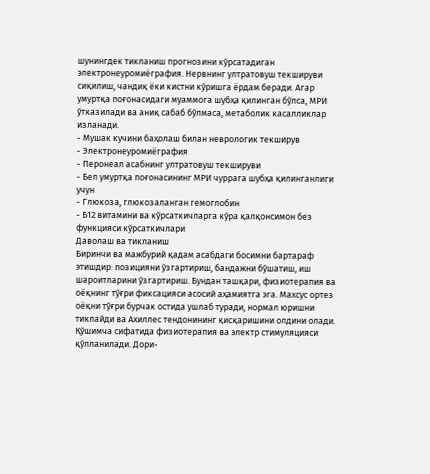шунингдек тикланиш прогнозини кўрсатадиган электронеуромиёграфия. Нервнинг ултратовуш текшируви сиқилиш, чандиқ ёки кистни кўришга ёрдам беради. Агар умуртқа поғонасидаги муаммога шубҳа қилинган бўлса, МРИ ўтказилади ва аниқ сабаб бўлмаса, метаболик касалликлар изланади.
- Мушак кучини баҳолаш билан неврологик текширув
- Электронеуромиёграфия
- Перонеал асабнинг ултратовуш текшируви
- Бел умуртқа поғонасининг МРИ чуррага шубҳа қилинганлиги учун
- Глюкоза, глюкозаланган гемоглобин
- Б12 витамини ва кўрсаткичларга кўра қалқонсимон без функцияси кўрсаткичлари
Даволаш ва тикланиш
Биринчи ва мажбурий қадам асабдаги босимни бартараф этишдир: позицияни ўзгартириш, бандажни бўшатиш, иш шароитларини ўзгартириш. Бундан ташқари, физиотерапия ва оёқнинг тўғри фиксацияси асосий аҳамиятга эга. Махсус ортез оёқни тўғри бурчак остида ушлаб туради, нормал юришни тиклайди ва Ахиллес тендонининг қисқаришини олдини олади. Қўшимча сифатида физиотерапия ва электр стимуляцияси қўлланилади. Дори-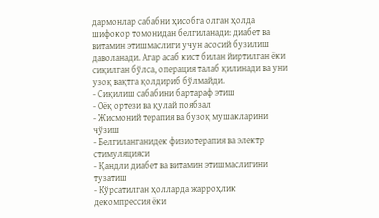дармонлар сабабни ҳисобга олган ҳолда шифокор томонидан белгиланади: диабет ва витамин этишмаслиги учун асосий бузилиш даволанади. Агар асаб кист билан йиртилган ёки сиқилган бўлса, операция талаб қилинади ва уни узоқ вақтга қолдириб бўлмайди.
- Сиқилиш сабабини бартараф этиш
- Оёқ ортези ва қулай поябзал
- Жисмоний терапия ва бузоқ мушакларини чўзиш
- Белгиланганидек физиотерапия ва электр стимуляцияси
- Қандли диабет ва витамин этишмаслигини тузатиш
- Кўрсатилган ҳолларда жарроҳлик декомпрессия ёки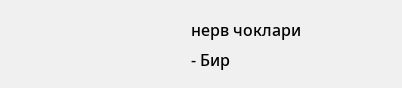нерв чоклари
- Бир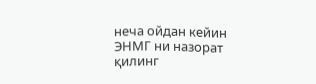неча ойдан кейин ЭНМГ ни назорат қилинг